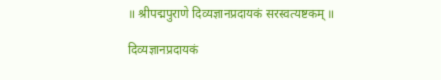॥ श्रीपद्मपुराणे दिव्यज्ञानप्रदायकं सरस्वत्यष्टकम् ॥

दिव्यज्ञानप्रदायकं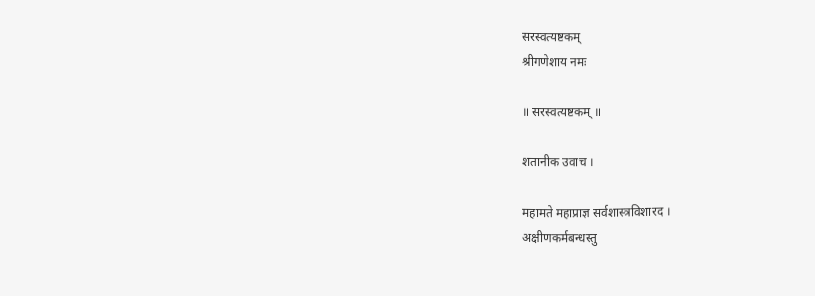सरस्वत्यष्टकम्
श्रीगणेशाय नमः

॥ सरस्वत्यष्टकम् ॥

शतानीक उवाच ।

महामते महाप्राज्ञ सर्वशास्त्रविशारद ।
अक्षीणकर्मबन्धस्तु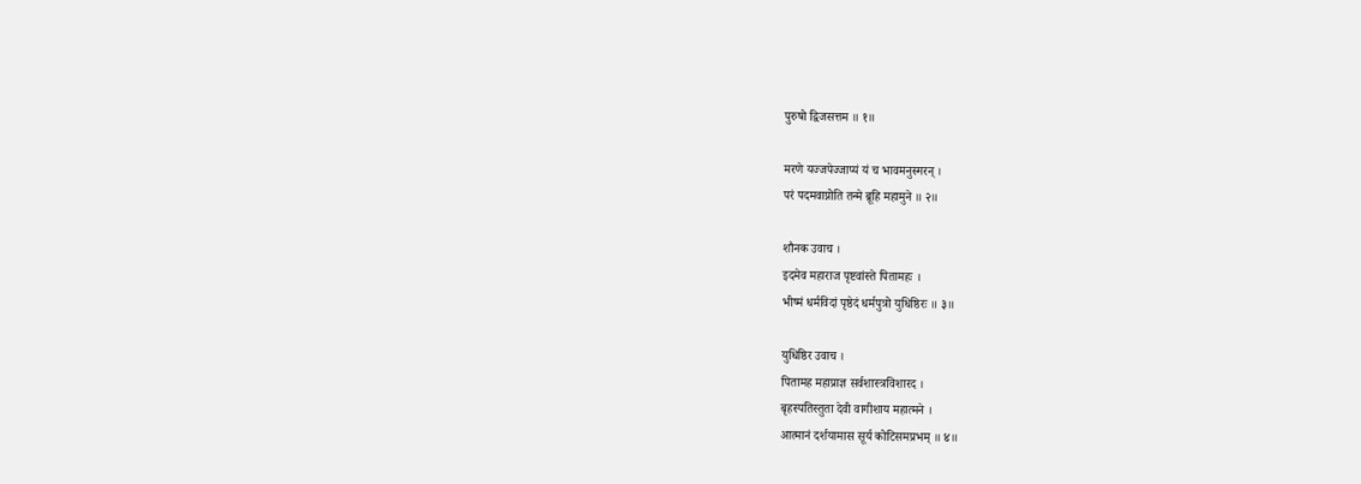पुरुषो द्विजसत्तम ॥ १॥

मरणे यज्जपेज्जाप्यं यं च भावमनुस्मरन् ।
परं पदमवाप्नोति तन्मे ब्रूहि महामुने ॥ २॥

शौनक उवाच ।
इदमेव महाराज पृष्टवांस्ते पितामहः ।
भीष्मं धर्मविदां पृष्ठेदं धर्मपुत्रो युधिष्ठिरः ॥ ३॥

युधिष्ठिर उवाच ।
पितामह महाप्राज्ञ सर्वशास्त्रविशारद ।
बृहस्पतिस्तुता देवी वागीशाय महात्मने ।
आत्मानं दर्शयामास सूर्य कोटिसमप्रभम् ॥ ४॥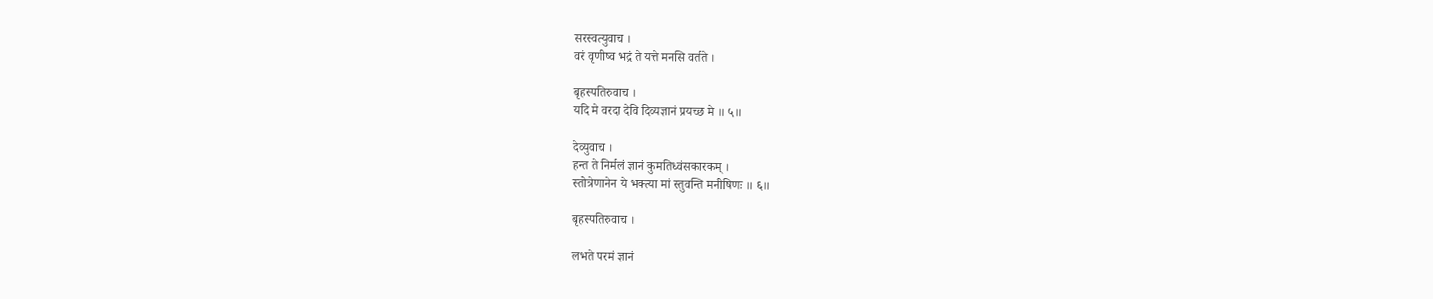सरस्वत्युवाच ।
वरं वृणीष्व भद्रं ते यत्ते मनसि वर्तते ।

बृहस्पतिरुवाच ।
यदि मे वरदा देवि दिव्यज्ञानं प्रयच्छ मे ॥ ५॥

देव्युवाच ।
हन्त ते निर्मलं ज्ञानं कुमतिध्वंसकारकम् ।
स्तोत्रेणानेन ये भक्त्या मां स्तुवन्ति मनीषिणः ॥ ६॥

बृहस्पतिरुवाच ।

लभते परमं ज्ञानं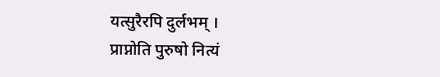यत्सुरैरपि दुर्लभम् ।
प्राप्नोति पुरुषो नित्यं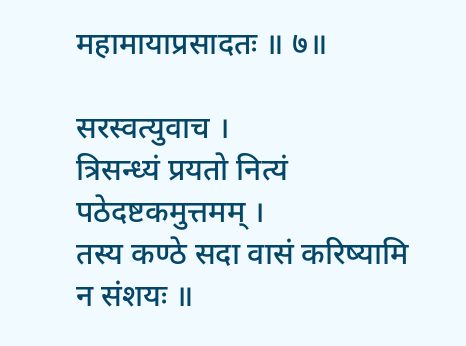महामायाप्रसादतः ॥ ७॥

सरस्वत्युवाच ।
त्रिसन्ध्यं प्रयतो नित्यं पठेदष्टकमुत्तमम् ।
तस्य कण्ठे सदा वासं करिष्यामि न संशयः ॥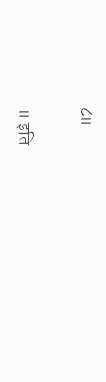८॥

॥ इति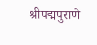श्रीपद्मपुराणे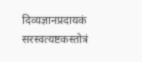दिव्यज्ञानप्रदायकं सरस्वत्यष्टकस्तोत्रं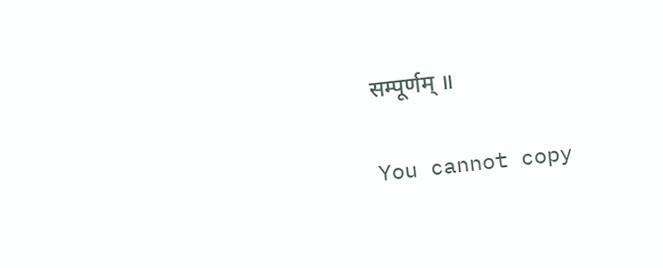सम्पूर्णम् ॥

You cannot copy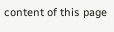content of this page